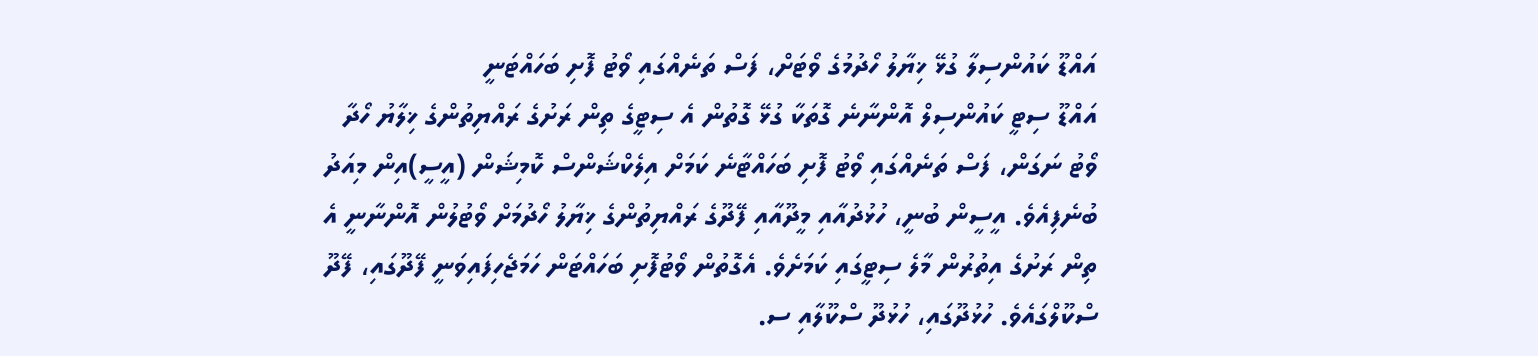އައްޑޫ ކައުންސިލާ ގުޅޭ ޚިޔާލު ހޯދުމުގެ ވޯޓަށް، ފަސް ތަނެއްގައި ވޯޓު ފޮށި ބަހައްޓަނީ
އައްޑޫ ސިޓީ ކައުންސިލް އޮންނާނެ ގޮތަކާ ގުޅޭ ގޮތުން އެ ސިޓީގެ ތިން ރަށުގެ ރައްޔިތުންގެ ޚިލާޔު ހޯދާ ވޯޓު ނަގަން، ފަސް ތަނެއްގައި ވޯޓު ފޮށި ބަހައްޓާނެ ކަމަށް އިލެކްޝަންސް ކޮމިޝަން (އީސީ)އިން މިއަދު ބުނެފިއެވެ. އީސީން ބުނީ، ހުޅުދުއާއި މީދޫއާއި ފޭދޫގެ ރައްޔިތުންގެ ޚިޔާލު ހޯދުމަށް ވޯޓުލުން އޮންނާނީ އެ ތިން ރަށުގެ އިތުރުން މާލެ ސިޓީގައި ކަމަށެވެ. އެގޮތުން ވޯޓުފޮށި ބަހައްޓަން ހަމަޖެހިފައިވަނީ ފޭދޫގައި، ފޭދޫ ސްކޫލްގައެވެ. ހުޅުދޫގައި، ހުޅުދޫ ސްކޫލާއި ސ.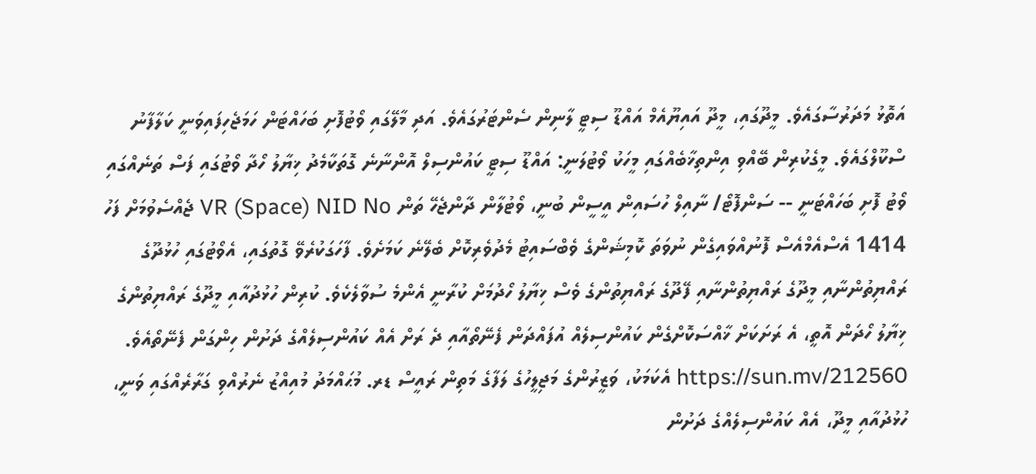އަތޮޅު މަދަރުސާގައެވެ. މީދޫގައި، މީދޫ އައިޔޫއެމް އައްޑޫ ސިޓީ ލާނިން ސެންޓަރުގައެވެ. އަދި މާލޭގައި ވޯޓުފޮށި ބަހައްޓަން ހަމަޖެހިފައިވަނީ ކަލާފާނު ސްކޫލްގައެވެ. މީގެކުރިން ބޭއްވި އިންތިޚާބެއްގައި މީހަކު ވޯޓުލަނީ: އައްޑޫ ސިޓީ ކައުންސިލް އޮންނާނެ ގޮތަކާމެދު ޚިޔާލު ހޯދާ ވޯޓުގައި ފަސް ތަނެއްގައި ވޯޓު ފޮށި ބަހައްޓަނީ -- ސަންފޮޓޯ/ ނާއިލް ހުސައިން އީސީން ބުނީ، ވޯޓުލާން ދާންޖެހޭ ތަން VR (Space) NID No ޖެއްސެވުމަށް ފަހު 1414 އެސްއެމްއެސް ފޮނުއްވައިގެން ނުވަތަ ކޮމިޝަންގެ ވެބްސައިޓު މެދުވެރިކޮށް ބެލޭނެ ކަމަށެވެ. ފާހަގަކުރެވޭ ގޮތުގައި، އެވޯޓުގައި ހުޅުދޫގެ ރައްޔިތުންނާއި މީދޫގެ ރައްޔިތުންނާއި ފޭދޫގެ ރައްޔިތުންގެ ވެސް ޚިޔާލު ހޯދުމަށް ކުރާނީ އެންމެ ސުވާލެކެވެ. ކުރިން ހުޅުދުއާއި މީދޫގެ ރައްޔިތުންގެ ޚިޔާލު ހޯދަން އޮތީ، އެ ރަށަކަށް ޚާއްސަކޮށްގެން ކައުންސިލެއް އުފައްދަން ފެނޭތޯއާއި ދެ ރަށް އެއް ކައުންސިލެއްގެ ދަށުން ހިންގަން ފެނޭތޯއެވެ. https://sun.mv/212560 އެކަމަކު، ވަޒީރުންގެ މަޖިލީހުގެ ލަފާގެ މަތިން ރައީސް ޑރ. މުޙައްމަދު މުއިއްޒު ނެރުއްވި ގަރާރެއްގައި ވަނީ، ހުޅުދުއާއި މީދޫ، އެއް ކައުންސިލެއްގެ ދަށުން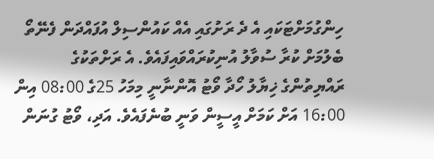ހިންގުމަށްޓަކައި އެ ދެ ރަށުގައި އެއް ކައުންސިލް އުފައްދަން ފެނޭތޯ ބެލުމަށް ކުރާ ސުވާލު އުނިކުރައްވައިފައެވެ. އެ ރަށްތަކުގެ ރައްޔިތުންގެ ޚިޔާލު ހޯދާ ވޯޓު އޮންނާނީ މިމަހު 25ގެ 08:00 އިން 16:00 އަށް ކަމަށް އީސީން ވަނީ ބުނެފައެވެ. އަދި، ވޯޓު ގުނަން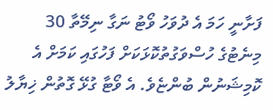ފަށާނީ ހަމަ އެ ދުވަހު ވޯޓު ނަގާ ނިމޭތާ 30 މިނެޓުގެ ހުސްވަގުތުކޮޅަކަށް ފަހުގައި ކަމަށް އެ ކޮމިޝަނުން ބުންޏެވެ. އެ ވޯޓާ ގުޅޭ ގޮތުން ޚިޔާލު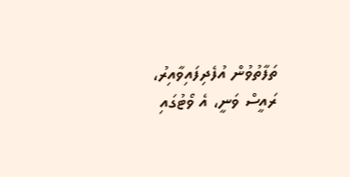ތަފާތުވުން އުފެދިފައިވާއިރު، ރައީސް ވަނީ، އެ ވޯޓުގައި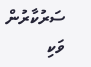ސަރުކާރުން ވަކި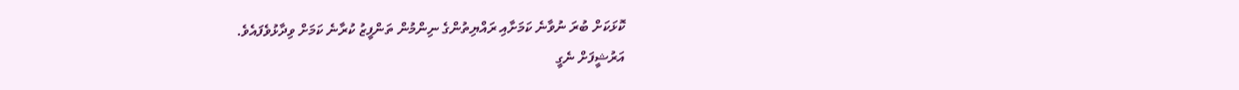ކޮޅަކަށް ބުރަ ނުވާނެ ކަމަށާއި ރައްޔިތުންގެ ނިންމުން ތަންފީޒު ކުރާނެ ކަމަށް ވިދާޅުވެފައެވެ.
އަރުޝީފަށް ނެގީ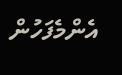އެންމެފަހުން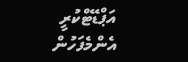އަޕްޑޭޓްކުރީ
އެންމެފަހުން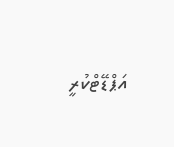އަޕްޑޭޓްކުރީ